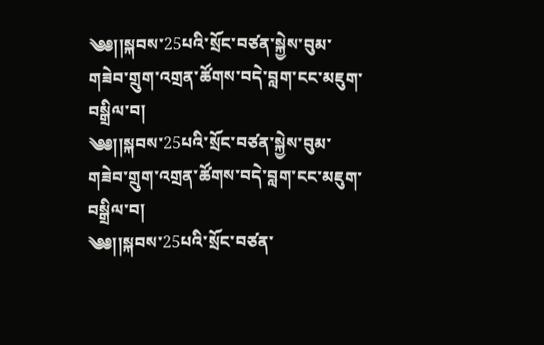༄༅།།སྐབས་25པའི་སྲོང་བཙན་སྐྱེས་བུམ་གཟེབ་གྲུག་འགྲན་ཚོགས་བདེ་བླག་ངང་མཇུག་བསྒྲིལ་བ།
༄༅།།སྐབས་25པའི་སྲོང་བཙན་སྐྱེས་བུམ་གཟེབ་གྲུག་འགྲན་ཚོགས་བདེ་བླག་ངང་མཇུག་བསྒྲིལ་བ།
༄༅།།སྐབས་25པའི་སྲོང་བཙན་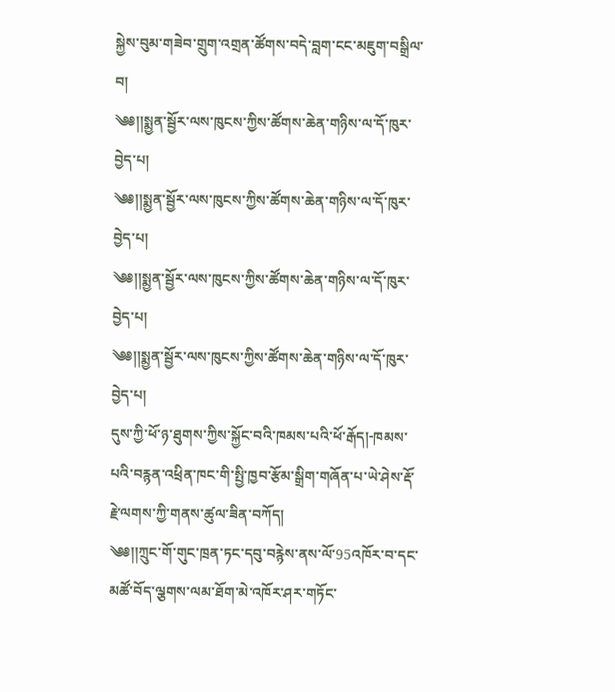སྐྱེས་བུམ་གཟེབ་གྲུག་འགྲན་ཚོགས་བདེ་བླག་ངང་མཇུག་བསྒྲིལ་བ།
༄༅།།སྨྱན་སྦྱོར་ལས་ཁུངས་ཀྱིས་ཚོགས་ཆེན་གཉིས་ལ་དོ་ཁུར་བྱེད་པ།
༄༅།།སྨྱན་སྦྱོར་ལས་ཁུངས་ཀྱིས་ཚོགས་ཆེན་གཉིས་ལ་དོ་ཁུར་བྱེད་པ།
༄༅།།སྨྱན་སྦྱོར་ལས་ཁུངས་ཀྱིས་ཚོགས་ཆེན་གཉིས་ལ་དོ་ཁུར་བྱེད་པ།
༄༅།།སྨྱན་སྦྱོར་ལས་ཁུངས་ཀྱིས་ཚོགས་ཆེན་གཉིས་ལ་དོ་ཁུར་བྱེད་པ།
དུས་ཀྱི་ཕོ་ཉ་ཐུགས་ཀྱིས་སྐྱོང་བའི་ཁམས་པའི་ཕོ་རྒོད།-ཁམས་པའི་བརྙན་འཕྲིན་ཁང་གི་སྤྱི་ཁྱབ་རྩོམ་སྒྲིག་གཞོན་པ་ཡེ་ཤེས་རྡོ་རྗེ་ལགས་ཀྱི་གནས་ཚུལ་ཟིན་བཀོད།
༄༅།།ཀྲུང་གོ་གུང་ཁྲན་ཏང་དབུ་བརྙེས་ནས་ལོ་95འཁོར་བ་དང་མཚོ་བོད་ལྕགས་ལམ་ཐོག་མེ་འཁོར་ཤར་གཏོང་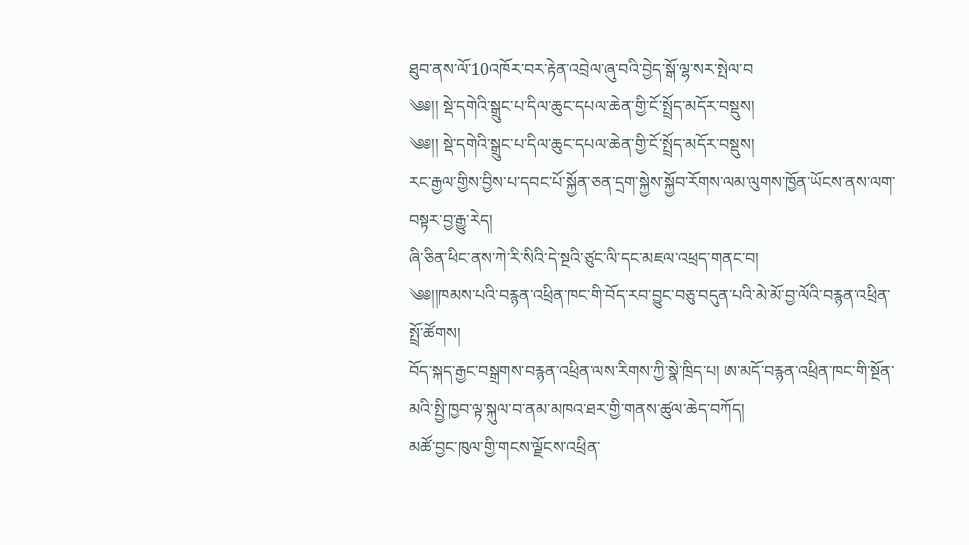ཐུབ་ནས་ལོ་10འཁོར་བར་རྟེན་འབྲེལ་ཞུ་བའི་བྱེད་སྒོ་ལྷ་སར་སྤེལ་བ
༄༅།། སྡེ་དགེའི་སྒྲུང་པ་དིལ་ཆུང་དཔལ་ཆེན་གྱི་ངོ་སྤྲོད་མདོར་བསྡུས།
༄༅།། སྡེ་དགེའི་སྒྲུང་པ་དིལ་ཆུང་དཔལ་ཆེན་གྱི་ངོ་སྤྲོད་མདོར་བསྡུས།
རང་རྒྱལ་གྱིས་བྱིས་པ་དབང་པོ་སྐྱོན་ཅན་དྲག་སྐྱེས་སྐྱོབ་རོགས་ལམ་ལུགས་ཁྱོན་ཡོངས་ནས་ལག་བསྟར་བྱ་རྒྱུ་རེད།
ཞི་ཅིན་ཕིང་ནས་ཀེ་རི་སིའི་དེ་སྔའི་ཙུང་ལི་དང་མཇལ་འཕྲད་གནང་བ།
༄༅།།ཁམས་པའི་བརྙན་འཕྲིན་ཁང་གི་བོད་རབ་བྱུང་བཅུ་བདུན་པའི་མེ་མོ་བྱ་ལོའི་བརྙན་འཕྲིན་སྤྲོ་ཚོགས།
བོད་སྐད་རྒྱང་བསྒྲགས་བརྙན་འཕྲིན་ལས་རིགས་ཀྱི་སྣེ་ཁྲིད་པ། ཨ་མདོ་བརྙན་འཕྲིན་ཁང་གི་སྔོན་མའི་སྤྱི་ཁྱབ་ལྟ་སྐུལ་བ་ནམ་མཁའ་ཐར་གྱི་གནས་ཚུལ་ཆེད་བཀོད།
མཚོ་བྱང་ཁུལ་གྱི་གངས་ལྗོངས་འཕྲིན་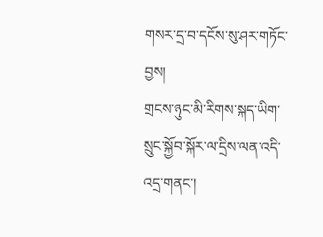གསར་དྲ་བ་དངོས་སུ་ཤར་གཏོང་བྱས།
གྲངས་ཉུང་མི་རིགས་སྐད་ཡིག་སྲུང་སྐྱོབ་སྐོར་ལ་དྲིས་ལན་འདི་འདྲ་གནང་།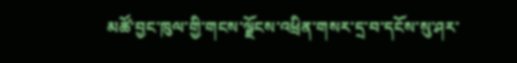མཚོ་བྱང་ཁུལ་གྱི་གངས་ལྗོངས་འཕྲིན་གསར་དྲ་བ་དངོས་སུ་ཤར་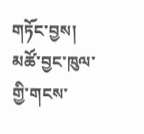གཏོང་བྱས།
མཚོ་བྱང་ཁུལ་གྱི་གངས་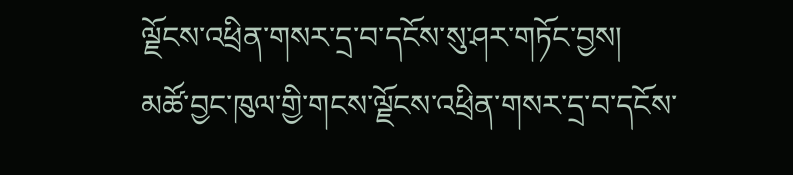ལྗོངས་འཕྲིན་གསར་དྲ་བ་དངོས་སུ་ཤར་གཏོང་བྱས།
མཚོ་བྱང་ཁུལ་གྱི་གངས་ལྗོངས་འཕྲིན་གསར་དྲ་བ་དངོས་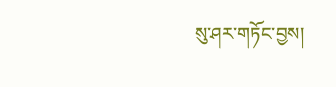སུ་ཤར་གཏོང་བྱས།